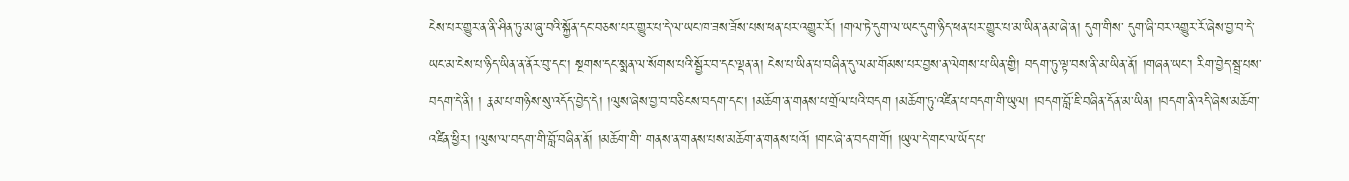ངེས་པར་གྱུར་ན་ནི་ཤིན་ཏུ་མ་ཞུ་བའི་སྐྱོན་དང་བཅས་པར་གྱུར་པ་དེ་ལ་ཡང་ཁ་ཟས་ཟོས་པས་ཕན་པར་འགྱུར་རོ། །གལ་ཏེ་དུག་ལ་ཡང་དུག་ཉིད་ཕན་པར་གྱུར་པ་མ་ཡིན་ནམ་ཞེ་ན། དུག་གིས་ དུག་ཞི་བར་འགྱུར་རོ་ཞེས་བྱ་བ་དེ་ཡང་མ་ངེས་པ་ཉིད་ཡིན་ན་ནོར་བུ་དང་། སྔགས་དང་སྨན་ལ་སོགས་པའི་སྦྱོར་བ་དང་ལྡན་ན། ངེས་པ་ཡིན་པ་བཞིན་དུ་ལམ་གོམས་པར་བྱས་ན་ལེགས་པ་ཡིན་གྱི། བདག་ཏུ་ལྟ་བས་ནི་མ་ཡིན་ནོ། །གཞན་ཡང་། རིག་བྱེད་སྦྲ་པས་བདག་དེ་ནི། ། རྣམ་པ་གཉིས་སུ་འདོད་བྱེད་དེ། །ལུས་ཞེས་བྱ་བ་བཅིངས་བདག་དང་། །མཆོག་ན་གནས་པ་གྲོལ་པའི་བདག །མཆོག་ཏུ་འཛིན་པ་བདག་གི་ཡུལ། །བདག་བློ་ཇི་བཞིན་དོན་མ་ཡིན། །བདག་ནི་འདི་ཞེས་མཆོག་འཛིན་ཕྱིར། །ལུས་ལ་བདག་གི་བློ་བཞིན་ནོ། །མཆོག་གི་ གནས་ན་གནས་པས་མཆོག་ན་གནས་པའོ། །གང་ཞེ་ན་བདག་གོ། །ཡུལ་དེ་གང་ལ་ཡོད་པ་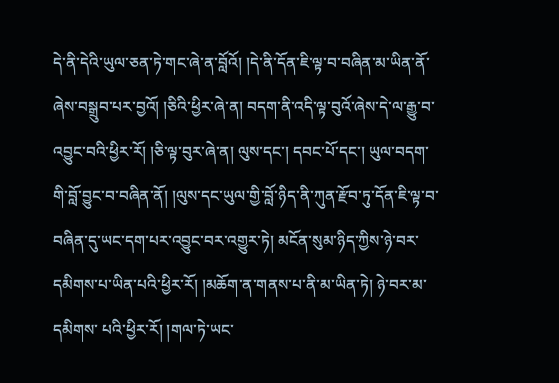དེ་ནི་དེའི་ཡུལ་ཅན་ཏེ་གང་ཞེ་ན་བློའོ། །དེ་ནི་དོན་ཇི་ལྟ་བ་བཞིན་མ་ཡིན་ནོ་ཞེས་བསྒྲུབ་པར་བྱའོ། །ཅིའི་ཕྱིར་ཞེ་ན། བདག་ནི་འདི་ལྟ་བུའོ་ཞེས་དེ་ལ་རྒྱུ་བ་འབྱུང་བའི་ཕྱིར་རོ། །ཅི་ལྟ་བུར་ཞེ་ན། ལུས་དང་། དབང་པོ་དང་། ཡུལ་བདག་གི་བློ་བྱུང་བ་བཞིན་ནོ། །ལུས་དང་ཡུལ་གྱི་བློ་ཉིད་ནི་ཀུན་རྫོབ་ཏུ་དོན་ཇི་ལྟ་བ་བཞིན་དུ་ཡང་དག་པར་འབྱུང་བར་འགྱུར་ཏེ། མངོན་སུམ་ཉིད་ཀྱིས་ཉེ་བར་དམིགས་པ་ཡིན་པའི་ཕྱིར་རོ། །མཆོག་ན་གནས་པ་ནི་མ་ཡིན་ཏེ། ཉེ་བར་མ་དམིགས་ པའི་ཕྱིར་རོ། །གལ་ཏེ་ཡང་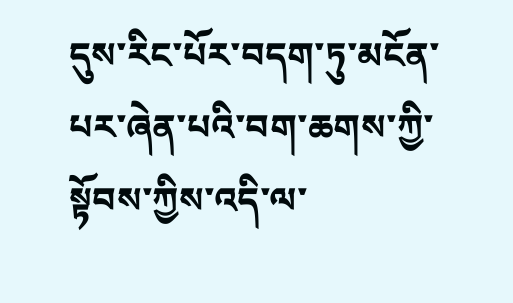དུས་རིང་པོར་བདག་ཏུ་མངོན་པར་ཞེན་པའི་བག་ཆགས་ཀྱི་སྟོབས་ཀྱིས་འདི་ལ་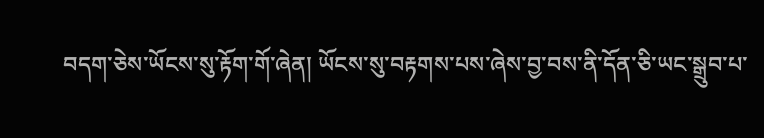བདག་ཅེས་ཡོངས་སུ་རྟོག་གོ་ཞེན། ཡོངས་སུ་བརྟགས་པས་ཞེས་བྱ་བས་ནི་དོན་ཅི་ཡང་སྒྲུབ་པ་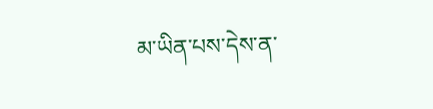མ་ཡིན་པས་དེས་ན་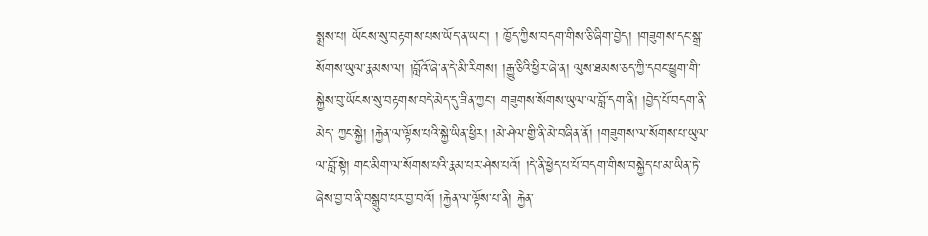སྨྲས་པ། ཡོངས་སུ་བརྟགས་པས་ཡོད་ན་ཡང་། ། ཁྱོད་ཀྱིས་བདག་གིས་ཅི་ཞིག་བྱེད། །གཟུགས་དང་སྒྲ་སོགས་ཡུལ་རྣམས་ལ། །བློའོ་ཞེ་ན་དེ་མི་རིགས། །རྒྱུ་ཅིའི་ཕྱིར་ཞེ་ན། ལུས་ཐམས་ཅད་ཀྱི་དབང་ཕྱུག་གི་སྐྱེས་བུ་ཡོངས་སུ་བརྟགས་བདེ་མེད་དུ་ཟིན་ཀྱང་། གཟུགས་སོགས་ཡུལ་ལ་བློ་དག་ནི། །བྱེད་པོ་བདག་ནི་མེད་ ཀྱང་སྐྱེ། །རྐྱེན་ལ་ལྟོས་པའི་སྐྱེ་ཡིན་ཕྱིར། །མེ་ཤེལ་གྱི་ནི་མེ་བཞིན་ནོ། །གཟུགས་ལ་སོགས་པ་ཡུལ་ལ་བློ་སྟེ། གང་མིག་ལ་སོགས་པའི་རྣམ་པར་ཤེས་པའོ། །དེ་ནི་ཕྱེད་པ་པོ་བདག་གིས་བསྐྱེད་པ་མ་ཡིན་ཏེ་ཞེས་བྱ་བ་ནི་བསྒྲུབ་པར་བྱ་བའོ། །རྐྱེན་ལ་ལྟོས་པ་ནི། རྐྱེན་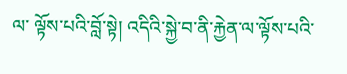ལ་ ལྟོས་པའི་བློ་སྟེ། འདིའི་སྐྱེ་བ་ནི་རྐྱེན་ལ་ལྟོས་པའི་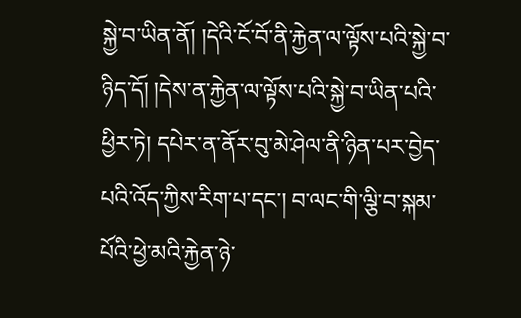སྐྱེ་བ་ཡིན་ནོ། །དེའི་ངོ་བོ་ནི་རྐྱེན་ལ་ལྟོས་པའི་སྐྱེ་བ་ཉིད་དོ། །དེས་ན་རྐྱེན་ལ་ལྟོས་པའི་སྐྱེ་བ་ཡིན་པའི་ཕྱིར་ཏེ། དཔེར་ན་ནོར་བུ་མེ་ཤེལ་ནི་ཉིན་པར་བྱེད་པའི་འོད་ཀྱིས་རིག་པ་དང་། བ་ལང་གི་ལྕི་བ་སྐམ་པོའི་ཕྱེ་མའི་རྐྱེན་ཉེ་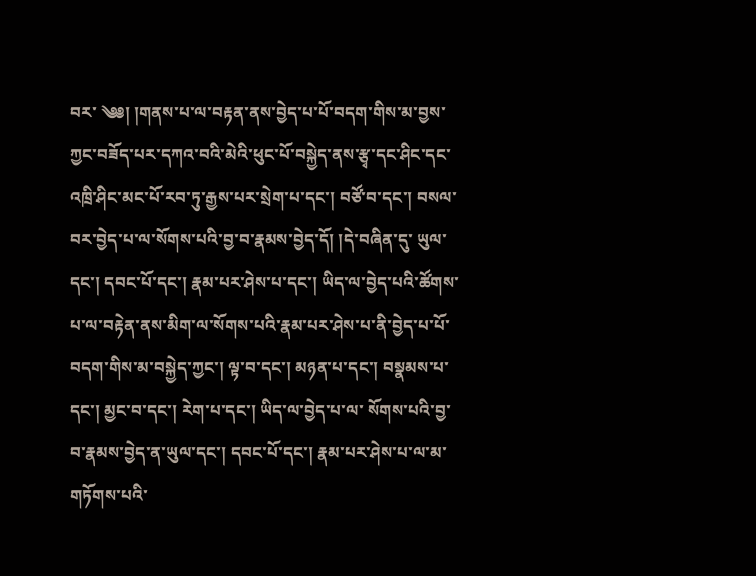བར་ ༄༅། །གནས་པ་ལ་བརྟན་ནས་བྱེད་པ་པོ་བདག་གིས་མ་བྱས་ཀྱང་བཟོད་པར་དཀའ་བའི་མེའི་ཕུང་པོ་བསྐྱེད་ནས་རྩྭ་དང་ཤིང་དང་འཁྲི་ཤིང་མང་པོ་རབ་ཏུ་རྒྱས་པར་སྲེག་པ་དང་། བཙོ་བ་དང་། བསལ་བར་བྱེད་པ་ལ་སོགས་པའི་བྱ་བ་རྣམས་བྱེད་དོ། །དེ་བཞིན་དུ་ ཡུལ་དང་། དབང་པོ་དང་། རྣམ་པར་ཤེས་པ་དང་། ཡིད་ལ་བྱེད་པའི་ཚོགས་པ་ལ་བརྟེན་ནས་མིག་ལ་སོགས་པའི་རྣམ་པར་ཤེས་པ་ནི་བྱེད་པ་པོ་བདག་གིས་མ་བསྐྱེད་ཀྱང་། ལྟ་བ་དང་། མཉན་པ་དང་། བསྣམས་པ་དང་། མྱང་བ་དང་། རེག་པ་དང་། ཡིད་ལ་བྱེད་པ་ལ་ སོགས་པའི་བྱ་བ་རྣམས་བྱེད་ན་ཡུལ་དང་། དབང་པོ་དང་། རྣམ་པར་ཤེས་པ་ལ་མ་གཏོགས་པའི་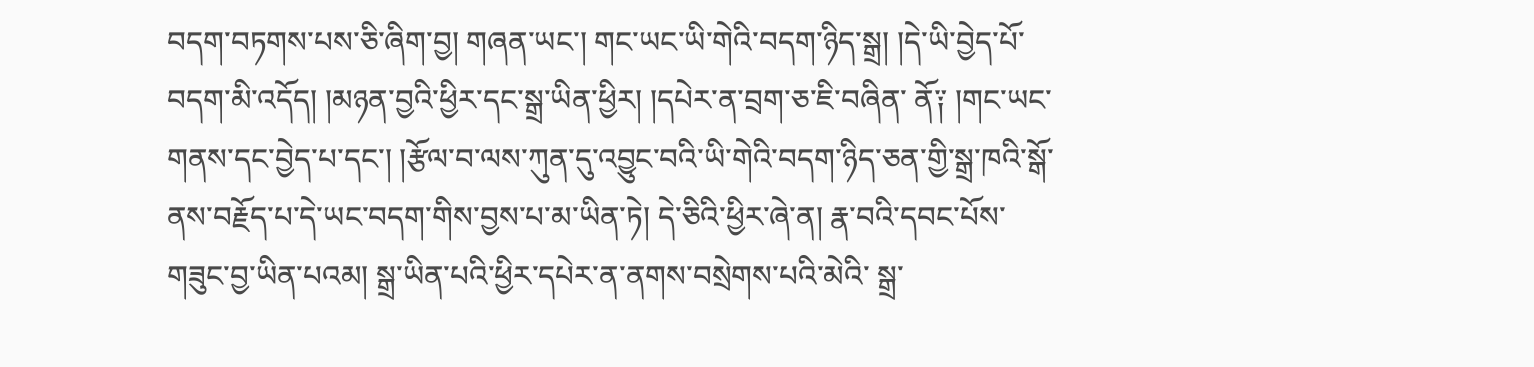བདག་བཏགས་པས་ཅི་ཞིག་བྱ། གཞན་ཡང་། གང་ཡང་ཡི་གེའི་བདག་ཉིད་སྒྲ། །དེ་ཡི་བྱེད་པོ་བདག་མི་འདོད། །མཉན་བྱའི་ཕྱིར་དང་སྒྲ་ཡིན་ཕྱིར། །དཔེར་ན་བྲག་ཅ་ཇི་བཞིན་ ནོ༑ །གང་ཡང་གནས་དང་བྱེད་པ་དང་། །རྩོལ་བ་ལས་ཀུན་དུ་འབྱུང་བའི་ཡི་གེའི་བདག་ཉིད་ཅན་གྱི་སྒྲ་ཁའི་སྒོ་ནས་བརྗོད་པ་དེ་ཡང་བདག་གིས་བྱས་པ་མ་ཡིན་ཏེ། དེ་ཅིའི་ཕྱིར་ཞེ་ན། རྣ་བའི་དབང་པོས་གཟུང་བྱ་ཡིན་པའམ། སྒྲ་ཡིན་པའི་ཕྱིར་དཔེར་ན་ནགས་བསྲེགས་པའི་མེའི་ སྒྲ་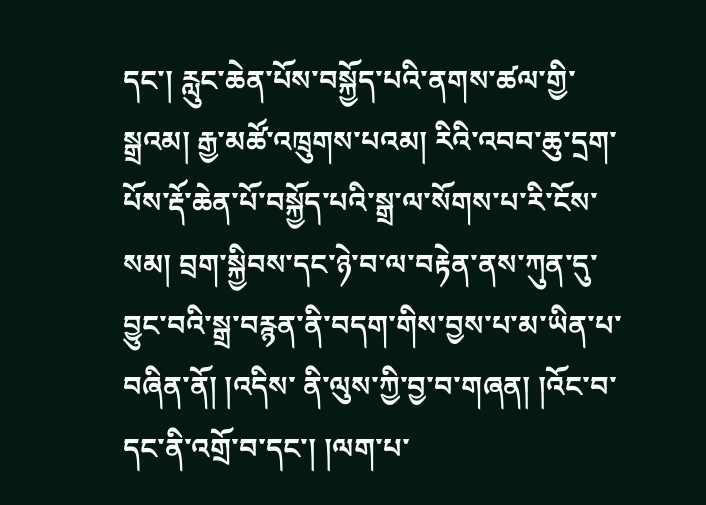དང་། རླུང་ཆེན་པོས་བསྐྱོད་པའི་ནགས་ཚལ་གྱི་སྒྲའམ། རྒྱ་མཚོ་འཁྲུགས་པའམ། རིའི་འབབ་ཆུ་དྲག་པོས་རྡོ་ཆེན་པོ་བསྐྱོད་པའི་སྒྲ་ལ་སོགས་པ་རི་ངོས་སམ། བྲག་སྐྱིབས་དང་ཉེ་བ་ལ་བརྟེན་ནས་ཀུན་དུ་བྱུང་བའི་སྒྲ་བརྙན་ནི་བདག་གིས་བྱས་པ་མ་ཡིན་པ་བཞིན་ནོ། །འདིས་ ནི་ལུས་ཀྱི་བྱ་བ་གཞན། །འོང་བ་དང་ནི་འགྲོ་བ་དང་། །ལག་པ་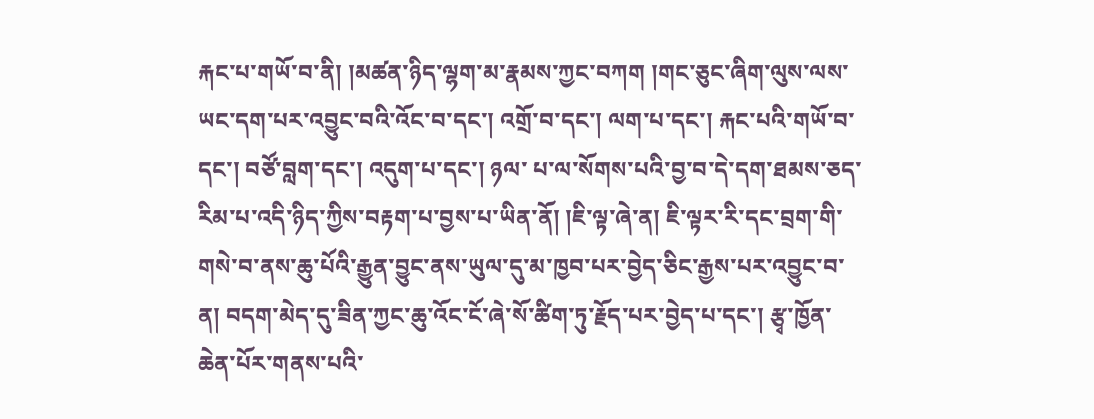རྐང་པ་གཡོ་བ་ནི། །མཚན་ཉིད་ལྷག་མ་རྣམས་ཀྱང་བཀག །གང་ཅུང་ཞིག་ལུས་ལས་ཡང་དག་པར་འབྱུང་བའི་འོང་བ་དང་། འགྲོ་བ་དང་། ལག་པ་དང་། རྐང་པའི་གཡོ་བ་དང་། བཙོ་བླག་དང་། འདུག་པ་དང་། ཉལ་ པ་ལ་སོགས་པའི་བྱ་བ་དེ་དག་ཐམས་ཅད་རིམ་པ་འདི་ཉིད་ཀྱིས་བརྟག་པ་བྱས་པ་ཡིན་ནོ། །ཇི་ལྟ་ཞེ་ན། ཇི་ལྟར་རི་དང་བྲག་གི་གསེ་བ་ནས་ཆུ་པོའི་རྒྱུན་བྱུང་ནས་ཡུལ་དུ་མ་ཁྱབ་པར་བྱེད་ཅིང་རྒྱས་པར་འབྱུང་བ་ན། བདག་མེད་དུ་ཟིན་ཀྱང་ཆུ་འོང་ངོ་ཞེ་སོ་ཚིག་ཏུ་རྗོད་པར་བྱེད་པ་དང་། རྩྭ་ཁྱོན་ཆེན་པོར་གནས་པའི་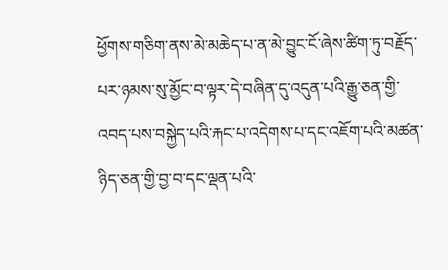ཕྱོགས་གཅིག་ནས་མེ་མཆེད་པ་ན་མེ་བྱུང་ངོ་ཞེས་ཚིག་ཏུ་བརྗོད་པར་ཉམས་སུ་མྱོང་བ་ལྟར་དེ་བཞིན་དུ་འདུན་པའི་རྒྱུ་ཅན་གྱི་འབད་པས་བསྐྱེད་པའི་རྐང་པ་འདེགས་པ་དང་འཇོག་པའི་མཚན་ཉིད་ཅན་གྱི་བྱ་བ་དང་ལྡན་པའི་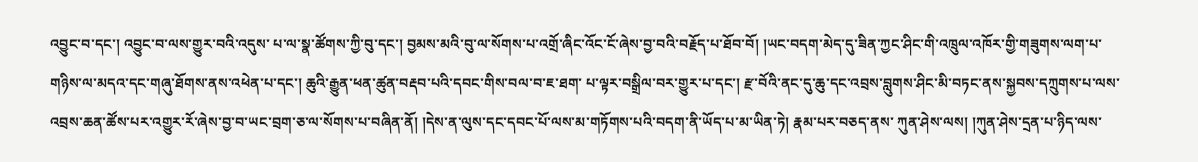འབྱུང་བ་དང་། འབྱུང་བ་ལས་གྱུར་བའི་འདུས་ པ་ལ་སྣ་ཚོགས་ཀྱི་བུ་དང་། བྱམས་མའི་བུ་ལ་སོགས་པ་འགྲོ་ཞིང་འོང་ངོ་ཞེས་བྱ་བའི་བརྗོད་པ་ཐོབ་བོ། །ཡང་བདག་མེད་དུ་ཟིན་ཀྱང་ཤིང་གི་འཁྲུལ་འཁོར་གྱི་གཟུགས་ལག་པ་གཉིས་ལ་མདའ་དང་གཞུ་ཐོགས་ནས་འཕེན་པ་དང་། ཆུའི་རྒྱུན་ཕན་ཚུན་བརྡབ་པའི་དབང་གིས་བལ་བ་ཇ་ཐག་ པ་ལྟར་བསྒྲིལ་བར་གྱུར་པ་དང་། རྫ་བོའི་ནང་དུ་ཆུ་དང་འབྲས་བླུགས་ཤིང་མི་བཏང་ནས་སྐྱབས་དཀྲུགས་པ་ལས་འབྲས་ཆན་ཚོས་པར་འགྱུར་རོ་ཞེས་བྱ་བ་ཡང་བྲག་ཅ་ལ་སོགས་པ་བཞིན་ནོ། །དེས་ན་ལུས་དང་དབང་པོ་ལས་མ་གཏོགས་པའི་བདག་ནི་ཡོད་པ་མ་ཡིན་ཏེ། རྣམ་པར་བཅད་ནས་ ཀུན་ཤེས་ལས། །ཀུན་ཤེས་དྲན་པ་ཉིད་ལས་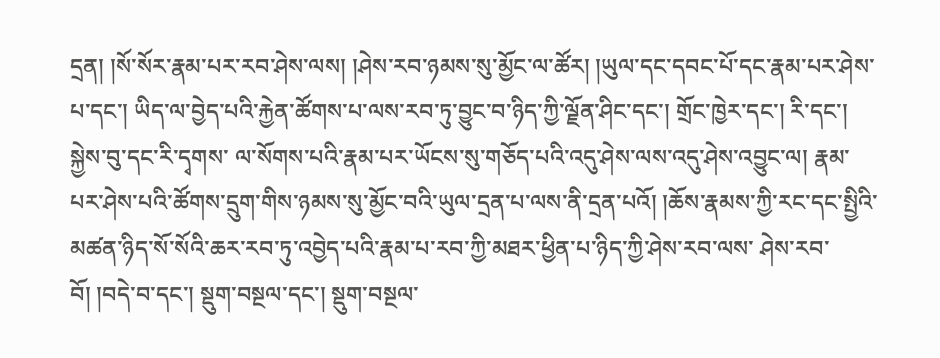དྲན། །སོ་སོར་རྣམ་པར་རབ་ཤེས་ལས། །ཤེས་རབ་ཉམས་སུ་མྱོང་ལ་ཚོར། །ཡུལ་དང་དབང་པོ་དང་རྣམ་པར་ཤེས་པ་དང་། ཡིད་ལ་བྱེད་པའི་རྐྱེན་ཚོགས་པ་ལས་རབ་ཏུ་བྱུང་བ་ཉིད་ཀྱི་ལྗོན་ཤིང་དང་། གྲོང་ཁྱེར་དང་། རི་དང་། སྐྱེས་བུ་དང་རི་དྭགས་ ལ་སོགས་པའི་རྣམ་པར་ཡོངས་སུ་གཅོད་པའི་འདུ་ཤེས་ལས་འདུ་ཤེས་འབྱུང་ལ། རྣམ་པར་ཤེས་པའི་ཚོགས་དྲུག་གིས་ཉམས་སུ་མྱོང་བའི་ཡུལ་དྲན་པ་ལས་ནི་དྲན་པའོ། །ཆོས་རྣམས་ཀྱི་རང་དང་སྤྱིའི་མཚན་ཉིད་སོ་སོའི་ཆར་རབ་ཏུ་འབྱེད་པའི་རྣམ་པ་རབ་ཀྱི་མཐར་ཕྱིན་པ་ཉིད་ཀྱི་ཤེས་རབ་ལས་ ཤེས་རབ་བོ། །བདེ་བ་དང་། སྡུག་བསྔལ་དང་། སྡུག་བསྔལ་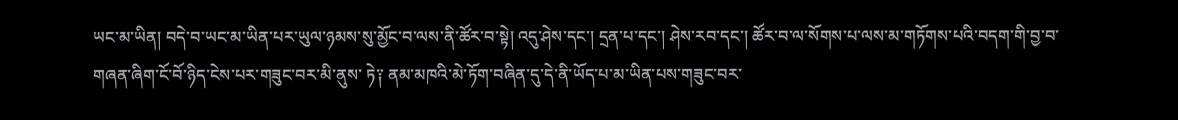ཡང་མ་ཡིན། བདེ་བ་ཡང་མ་ཡིན་པར་ཡུལ་ཉམས་སུ་མྱོང་བ་ལས་ནི་ཚོར་བ་སྟེ། འདུ་ཤེས་དང་། དྲན་པ་དང་། ཤེས་རབ་དང་། ཚོར་བ་ལ་སོགས་པ་ལས་མ་གཏོགས་པའི་བདག་གི་བྱ་བ་གཞན་ཞིག་ངོ་བོ་ཉིད་ངེས་པར་གཟུང་བར་མི་ནུས་ ཏེ༑ ནམ་མཁའི་མེ་ཏོག་བཞིན་དུ་དེ་ནི་ཡོད་པ་མ་ཡིན་པས་གཟུང་བར་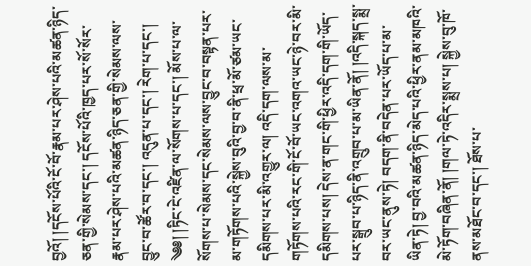བྱའོ། །དངོས་པོའི་ངོ་བོ་རྣམ་པར་ཤེས་པའི་མཚན་ཉིད་ཅན་གྱི་སེམས་དང་། དངོས་པོའི་ཁྱད་པར་སོ་སོར་རྣམ་པར་ཤེས་པའི་མཚན་ཉིད་ཅན་གྱི་སེམས་ལས་བྱུང་བ་ཚོར་བ་དང་། འདུན་པ་དང་། རེག་པ་དང་། ༄༅། །ཏིང་ངེ་འཛིན་ལ་སོགས་པ་དང་། མོས་པ་ལ་སོགས་པ་སེམས་དང་སེམས་ལས་བྱུང་བ་བསྟན་པར་མ་གཏོགས་པའི་སྐྱེས་བུའི་བྱ་བ་ནི་ཕྲ་མོ་ཙམ་ཡང་དམིགས་པར་མི་འགྱུར་ལ། འདི་དག་ལས་མ་གཏོགས་པའི་རང་གི་ངོ་བོ་ཡང་འགའ་ཡང་ཉེ་བར་མི་དམིགས་པས། དེས་ན་གང་གི་ཕྱིར་འདི་དག་གི་ཡོད་པར་སྒྲུབ་པ་ཉིད་ནི་འགྲུབ་པ་མ་ཡིན་ནོ། །འདི་སྐད་སྨྲ་བར་ཡང་ནུས་ཏེ། བདག་ནི་བདེན་པར་ཡོད་པ་མ་ཡིན་ཏེ། བྱ་བའི་མཚན་ཉིད་མེད་པའི་ཕྱིར་ནམ་མཁའི་མེ་ཏོག་བཞིན་ནོ། །གལ་ཏེ་འདིར་སྨྲས་པ། སྐྱེས་བུ་ཁོ་ནས་མཐོང་བ་དང་། ཐོས་པ་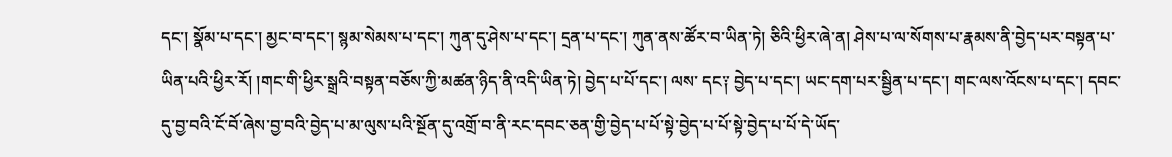དང་། སྣོམ་པ་དང་། མྱང་བ་དང་། སྙམ་སེམས་པ་དང་། ཀུན་དུ་ཤེས་པ་དང་། དྲན་པ་དང་། ཀུན་ནས་ཚོར་བ་ཡིན་ཏེ། ཅིའི་ཕྱིར་ཞེ་ན། ཤེས་པ་ལ་སོགས་པ་རྣམས་ནི་བྱེད་པར་བསྟན་པ་ཡིན་པའི་ཕྱིར་རོ། །གང་གི་ཕྱིར་སྒྲའི་བསྟན་བཅོས་ཀྱི་མཚན་ཉིད་ནི་འདི་ཡིན་ཏེ། བྱེད་པ་པོ་དང་། ལས་ དང༑ བྱེད་པ་དང་། ཡང་དག་པར་སྦྱིན་པ་དང་། གང་ལས་འོངས་པ་དང་། དབང་དུ་བྱ་བའི་ངོ་བོ་ཞེས་བྱ་བའི་བྱེད་པ་མ་ལུས་པའི་སྔོན་དུ་འགྲོ་བ་ནི་རང་དབང་ཅན་གྱི་བྱེད་པ་པོ་སྟེ་བྱེད་པ་པོ་སྟེ་བྱེད་པ་པོ་དེ་ཡོད་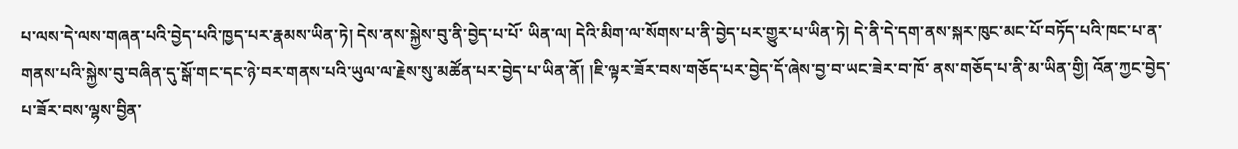པ་ལས་དེ་ལས་གཞན་པའི་བྱེད་པའི་ཁྱད་པར་རྣམས་ཡིན་ཏེ། དེས་ནས་སྐྱེས་བུ་ནི་བྱེད་པ་པོ་ ཡིན་ལ། དེའི་མིག་ལ་སོགས་པ་ནི་བྱེད་པར་གྱུར་པ་ཡིན་ཏེ། དེ་ནི་དེ་དག་ནས་སྐར་ཁུང་མང་པོ་བཏོད་པའི་ཁང་པ་ན་གནས་པའི་སྐྱེས་བུ་བཞིན་དུ་སྒོ་གང་དང་ཉེ་བར་གནས་པའི་ཡུལ་ལ་རྗེས་སུ་མཚོན་པར་བྱེད་པ་ཡིན་ནོ། །ཇི་ལྟར་ཟོར་བས་གཅོད་པར་བྱེད་དོ་ཞེས་བྱ་བ་ཡང་ཟེར་བ་ཁོ་ ནས་གཅོད་པ་ནི་མ་ཡིན་གྱི། འོན་ཀྱང་བྱེད་པ་ཟོར་བས་ལྷས་བྱིན་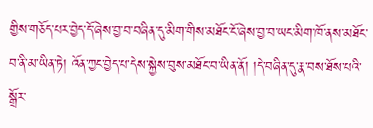གྱིས་གཅོད་པར་བྱེད་དོ་ཞེས་བྱ་བ་བཞིན་དུ་མིག་གིས་མཐོང་ངོ་ཞེས་བྱ་བ་ཡང་མིག་ཁོ་ནས་མཐོང་བ་ནི་མ་ཡིན་ཏེ། འོན་ཀྱང་བྱེད་པ་དེས་སྐྱེས་བུས་མཐོང་བ་ཡིན་ནོ། །དེ་བཞིན་དུ་རྣ་བས་ཐོས་པའི་སྒྲོར་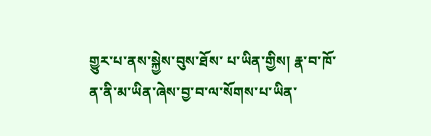གྱུར་པ་ནས་སྐྱེས་བུས་ཐོས་ པ་ཡིན་གྱིས། རྣ་བ་ཁོ་ན་ནི་མ་ཡིན་ཞེས་བྱ་བ་ལ་སོགས་པ་ཡིན་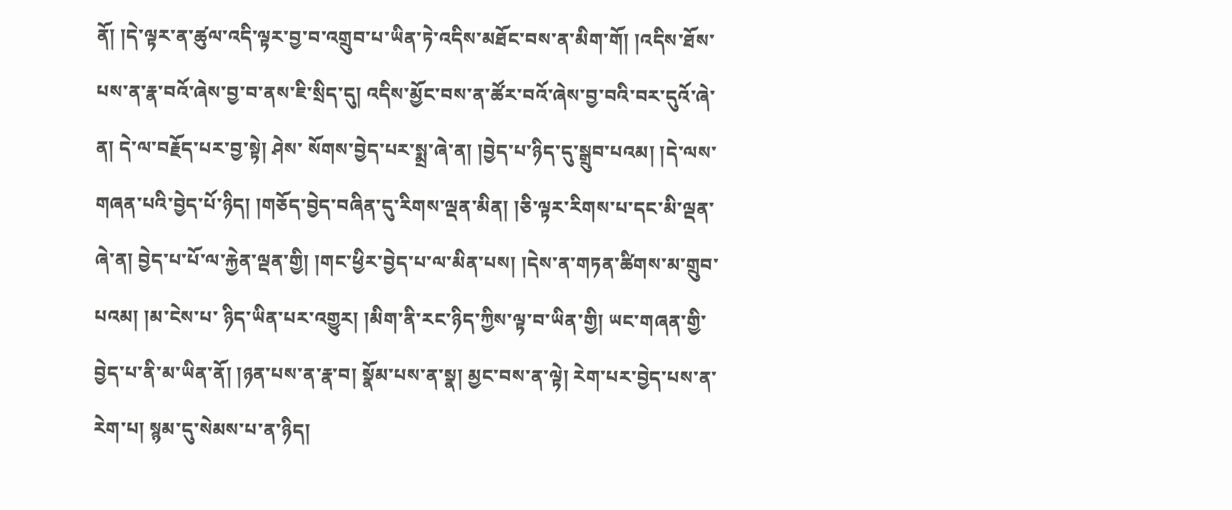ནོ། །དེ་ལྟར་ན་ཚུལ་འདི་ལྟར་བྱ་བ་འགྲུབ་པ་ཡིན་ཏེ་འདིས་མཐོང་བས་ན་མིག་གོ། །འདིས་ཐོས་པས་ན་རྣ་བའོ་ཞེས་བྱ་བ་ནས་ཇི་སྲིད་དུ། འདིས་མྱོང་བས་ན་ཚོར་བའོ་ཞེས་བྱ་བའི་བར་དུའོ་ཞེ་ན། དེ་ལ་བརྗོད་པར་བྱ་སྟེ། ཤེས་ སོགས་བྱེད་པར་སྨྲ་ཞེ་ན། །བྱེད་པ་ཉིད་དུ་སྒྲུབ་པའམ། །དེ་ལས་གཞན་པའི་བྱེད་པོ་ཉིད། །གཅོད་བྱེད་བཞིན་དུ་རིགས་ལྡན་མིན། །ཅི་ལྟར་རིགས་པ་དང་མི་ལྡན་ཞེ་ན། བྱེད་པ་པོ་ལ་རྐྱེན་ལྡན་གྱི། །གང་ཕྱིར་བྱེད་པ་ལ་མིན་པས། །དེས་ན་གཏན་ཚིགས་མ་གྲུབ་པའམ། །མ་ངེས་པ་ ཉིད་ཡིན་པར་འགྱུར། །མིག་ནི་རང་ཉིད་ཀྱིས་ལྟ་བ་ཡིན་གྱི། ཡང་གཞན་གྱི་བྱེད་པ་ནི་མ་ཡིན་ནོ། །ཉན་པས་ན་རྣ་བ། སྣོམ་པས་ན་སྣ། མྱང་བས་ན་ལྟེ། རེག་པར་བྱེད་པས་ན་རེག་པ། སྙམ་དུ་སེམས་པ་ན་ཉིད།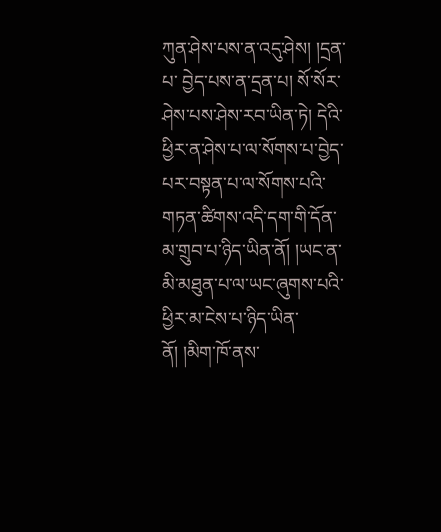ཀུན་ཤེས་པས་ན་འདུ་ཤེས། །དྲན་པ་ བྱེད་པས་ན་དྲན་པ། སོ་སོར་ཤེས་པས་ཤེས་རབ་ཡིན་ཏེ། དེའི་ཕྱིར་ན་ཤེས་པ་ལ་སོགས་པ་བྱེད་པར་བསྟན་པ་ལ་སོགས་པའི་གཏན་ཚིགས་འདི་དག་གི་དོན་མ་གྲུབ་པ་ཉིད་ཡིན་ནོ། །ཡང་ན་མི་མཐུན་པ་ལ་ཡང་ཞུགས་པའི་ཕྱིར་མ་ངེས་པ་ཉིད་ཡིན་ནོ། །མིག་ཁོ་ནས་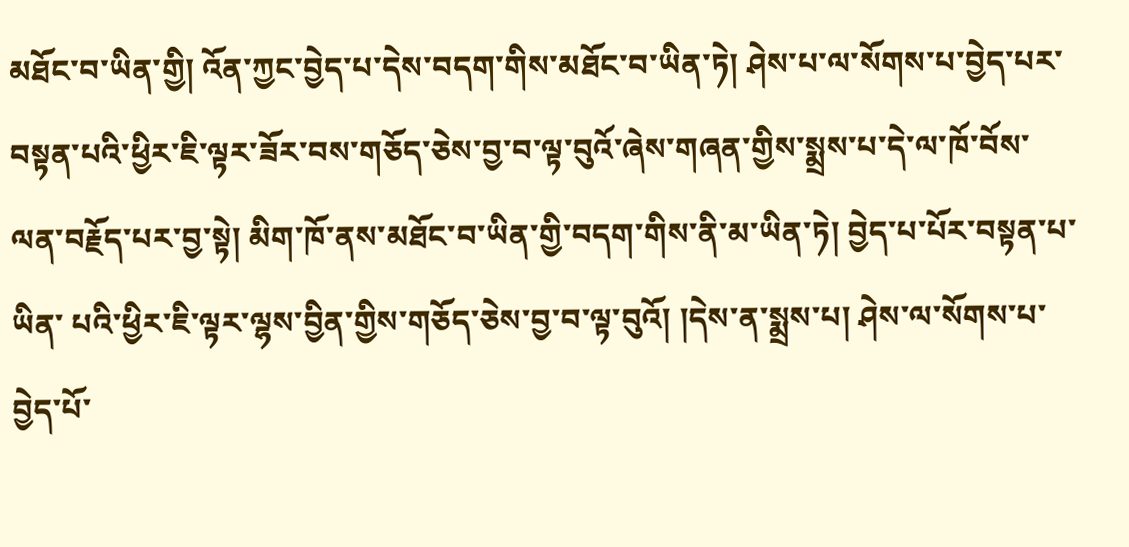མཐོང་བ་ཡིན་གྱི། འོན་ཀྱང་བྱེད་པ་དེས་བདག་གིས་མཐོང་བ་ཡིན་ཏེ། ཤེས་པ་ལ་སོགས་པ་བྱེད་པར་བསྟན་པའི་ཕྱིར་ཇི་ལྟར་ཟོར་བས་གཅོད་ཅེས་བྱ་བ་ལྟ་བུའོ་ཞེས་གཞན་གྱིས་སྨྲས་པ་དེ་ལ་ཁོ་བོས་ལན་བརྗོད་པར་བྱ་སྟེ། མིག་ཁོ་ནས་མཐོང་བ་ཡིན་གྱི་བདག་གིས་ནི་མ་ཡིན་ཏེ། བྱེད་པ་པོར་བསྟན་པ་ཡིན་ པའི་ཕྱིར་ཇི་ལྟར་ལྷས་བྱིན་གྱིས་གཅོད་ཅེས་བྱ་བ་ལྟ་བུའོ། །དེས་ན་སྨྲས་པ། ཤེས་ལ་སོགས་པ་བྱེད་པོ་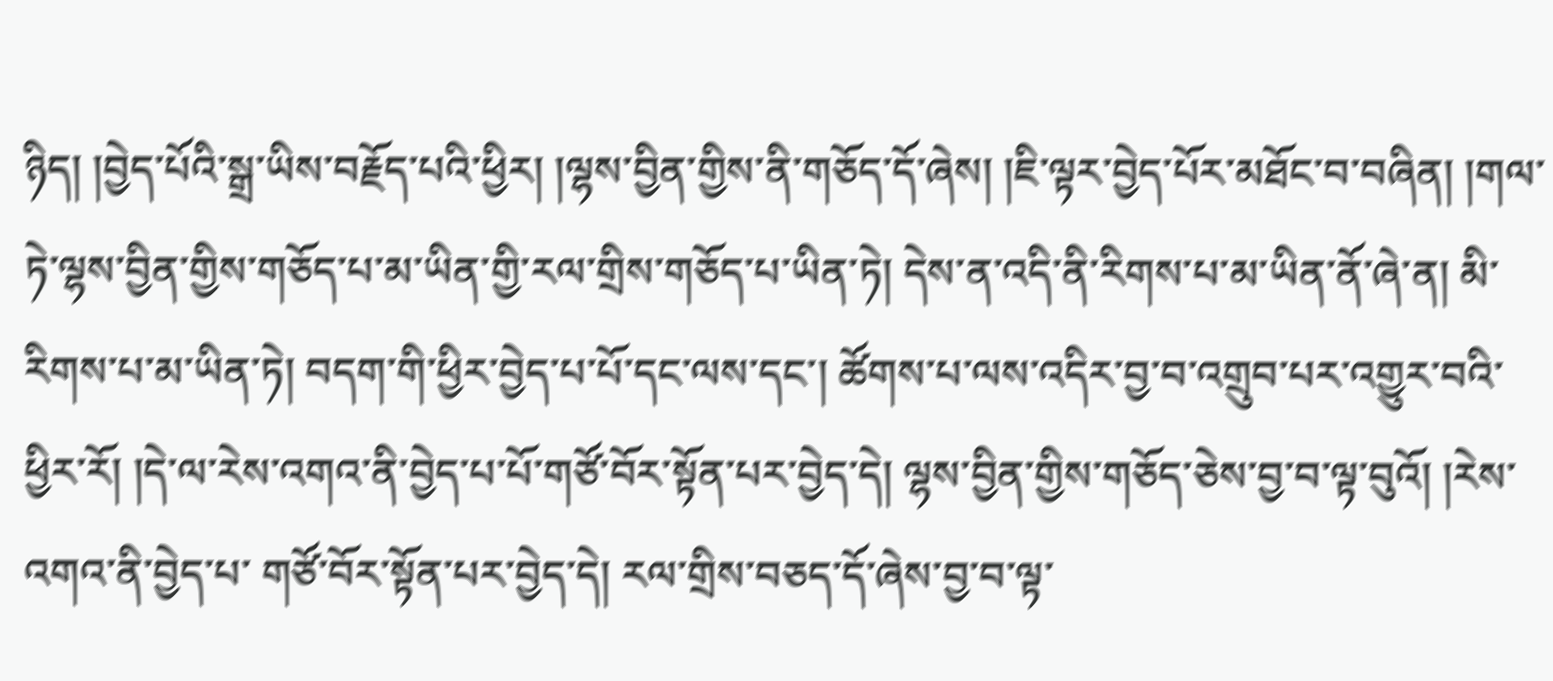ཉིད། །བྱེད་པོའི་སྒྲ་ཡིས་བརྗོད་པའི་ཕྱིར། །ལྷས་བྱིན་གྱིས་ནི་གཅོད་དོ་ཞེས། །ཇི་ལྟར་བྱེད་པོར་མཐོང་བ་བཞིན། །གལ་ཏེ་ལྷས་བྱིན་གྱིས་གཅོད་པ་མ་ཡིན་གྱི་རལ་གྲིས་གཅོད་པ་ཡིན་ཏེ། དེས་ན་འདི་ནི་རིགས་པ་མ་ཡིན་ནོ་ཞེ་ན། མི་རིགས་པ་མ་ཡིན་ཏེ། བདག་གི་ཕྱིར་བྱེད་པ་པོ་དང་ལས་དང་། ཚོགས་པ་ལས་འདིར་བྱ་བ་འགྲུབ་པར་འགྱུར་བའི་ཕྱིར་རོ། །དེ་ལ་རེས་འགའ་ནི་བྱེད་པ་པོ་གཙོ་བོར་སྟོན་པར་བྱེད་དེ། ལྷས་བྱིན་གྱིས་གཅོད་ཅེས་བྱ་བ་ལྟ་བུའོ། །རེས་འགའ་ནི་བྱེད་པ་ གཙོ་བོར་སྟོན་པར་བྱེད་དེ། རལ་གྲིས་བཅད་དོ་ཞེས་བྱ་བ་ལྟ་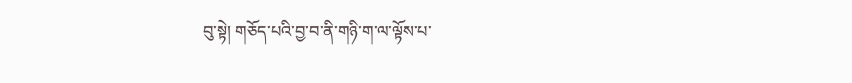བུ་སྟེ། གཅོད་པའི་བྱ་བ་ནི་གཉི་ག་ལ་ལྟོས་པ་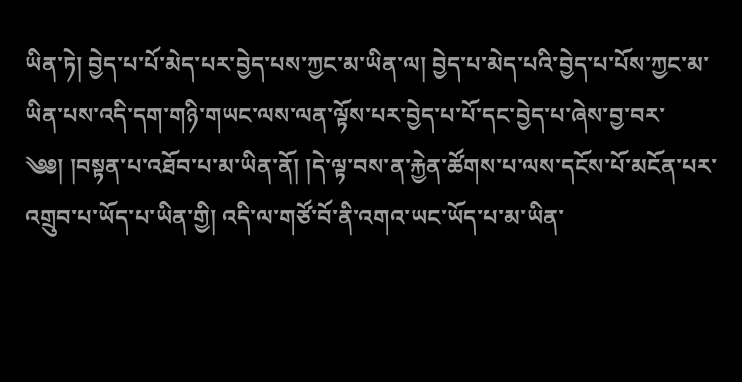ཡིན་ཏེ། བྱེད་པ་པོ་མེད་པར་བྱེད་པས་ཀྱང་མ་ཡིན་ལ། བྱེད་པ་མེད་པའི་བྱེད་པ་པོས་ཀྱང་མ་ཡིན་པས་འདི་དག་གཉི་གཡང་ལས་ལན་ལྟོས་པར་བྱེད་པ་པོ་དང་བྱེད་པ་ཞེས་བྱ་བར་ ༄༅། །བསྟན་པ་འཐོབ་པ་མ་ཡིན་ནོ། །དེ་ལྟ་བས་ན་རྐྱེན་ཚོགས་པ་ལས་དངོས་པོ་མངོན་པར་འགྲུབ་པ་ཡོད་པ་ཡིན་གྱི། འདི་ལ་གཙོ་བོ་ནི་འགའ་ཡང་ཡོད་པ་མ་ཡིན་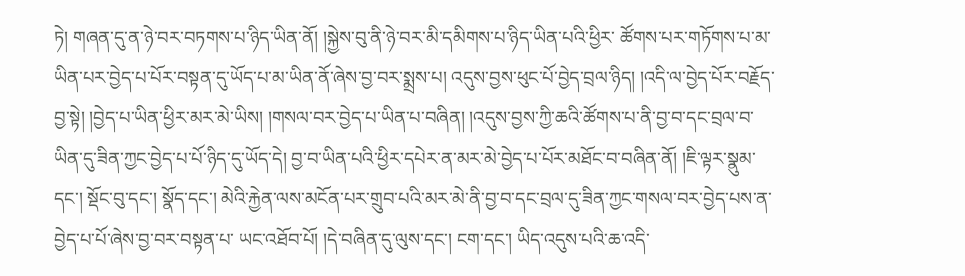ཏེ། གཞན་དུ་ན་ཉེ་བར་བཏགས་པ་ཉིད་ཡིན་ནོ། །སྐྱེས་བུ་ནི་ཉེ་བར་མི་དམིགས་པ་ཉིད་ཡིན་པའི་ཕྱིར་ ཚོགས་པར་གཏོགས་པ་མ་ཡིན་པར་བྱེད་པ་པོར་བསྟན་དུ་ཡོད་པ་མ་ཡིན་ནོ་ཞེས་བྱ་བར་སྨྲས་པ། འདུས་བྱས་ཕུང་པོ་བྱེད་བྲལ་ཉིད། །འདི་ལ་བྱེད་པོར་བརྗོད་བྱ་སྟེ། །བྱེད་པ་ཡིན་ཕྱིར་མར་མེ་ཡིས། །གསལ་བར་བྱེད་པ་ཡིན་པ་བཞིན། །འདུས་བྱས་ཀྱི་ཆའི་ཚོགས་པ་ནི་བྱ་བ་དང་བྲལ་བ་ ཡིན་དུ་ཟིན་ཀྱང་བྱེད་པ་པོ་ཉིད་དུ་ཡོད་དེ། བྱ་བ་ཡིན་པའི་ཕྱིར་དཔེར་ན་མར་མེ་བྱེད་པ་པོར་མཐོང་བ་བཞིན་ནོ། །ཇི་ལྟར་སྣུམ་དང་། སྡོང་བུ་དང་། སྣོད་དང་། མེའི་རྐྱེན་ལས་མངོན་པར་གྲུབ་པའི་མར་མེ་ནི་བྱ་བ་དང་བྲལ་དུ་ཟིན་ཀྱང་གསལ་བར་བྱེད་པས་ན་བྱེད་པ་པོ་ཞེས་བྱ་བར་བསྟན་པ་ ཡང་འཐོབ་པོ། །དེ་བཞིན་དུ་ལུས་དང་། ངག་དང་། ཡིད་འདུས་པའི་ཆ་འདི་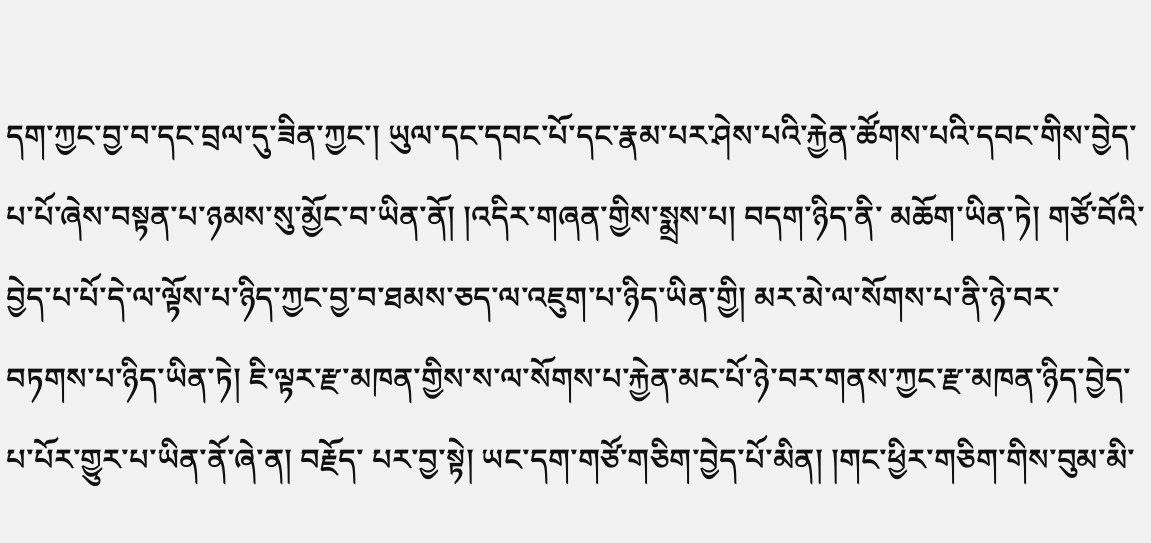དག་ཀྱང་བྱ་བ་དང་བྲལ་དུ་ཟིན་ཀྱང་། ཡུལ་དང་དབང་པོ་དང་རྣམ་པར་ཤེས་པའི་རྐྱེན་ཚོགས་པའི་དབང་གིས་བྱེད་པ་པོ་ཞེས་བསྟན་པ་ཉམས་སུ་མྱོང་བ་ཡིན་ནོ། །འདིར་གཞན་གྱིས་སྨྲས་པ། བདག་ཉིད་ནི་ མཆོག་ཡིན་ཏེ། གཙོ་བོའི་བྱེད་པ་པོ་དེ་ལ་ལྟོས་པ་ཉིད་ཀྱང་བྱ་བ་ཐམས་ཅད་ལ་འཇུག་པ་ཉིད་ཡིན་གྱི། མར་མེ་ལ་སོགས་པ་ནི་ཉེ་བར་བཏགས་པ་ཉིད་ཡིན་ཏེ། ཇི་ལྟར་རྫ་མཁན་གྱིས་ས་ལ་སོགས་པ་རྐྱེན་མང་པོ་ཉེ་བར་གནས་ཀྱང་རྫ་མཁན་ཉིད་བྱེད་པ་པོར་གྱུར་པ་ཡིན་ནོ་ཞེ་ན། བརྗོད་ པར་བྱ་སྟེ། ཡང་དག་གཙོ་གཅིག་བྱེད་པོ་མིན། །གང་ཕྱིར་གཅིག་གིས་བུམ་མི་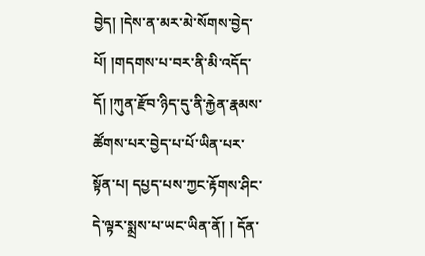བྱེད། །དེས་ན་མར་མེ་སོགས་བྱེད་པོ། །གདགས་པ་བར་ནི་མི་འདོད་དོ། །ཀུན་རྫོབ་ཉིད་དུ་ནི་རྐྱེན་རྣམས་ཚོགས་པར་བྱེད་པ་པོ་ཡིན་པར་སྟོན་པ། དཔྱད་པས་ཀྱང་རྟོགས་ཤིང་དེ་ལྟར་སྨྲས་པ་ཡང་ཡིན་ནོ། ། དོན་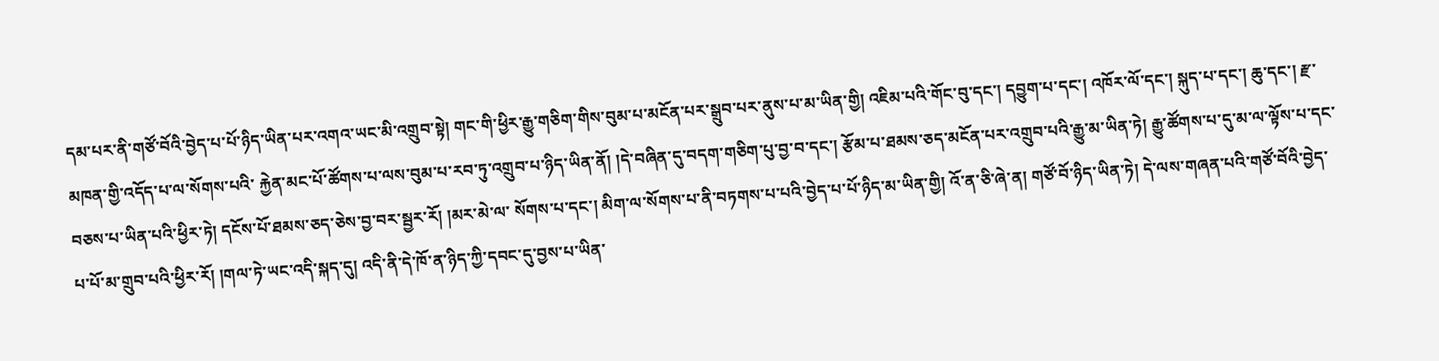དམ་པར་ནི་གཙོ་བོའི་བྱེད་པ་པོ་ཉིད་ཡིན་པར་འགའ་ཡང་མི་འགྲུབ་སྟེ། གང་གི་ཕྱིར་རྒྱུ་གཅིག་གིས་བུམ་པ་མངོན་པར་སྒྲུབ་པར་ནུས་པ་མ་ཡིན་གྱི། འཇིམ་པའི་གོང་བུ་དང་། དབྱུག་པ་དང་། འཁོར་ལོ་དང་། སྐུད་པ་དང་། ཆུ་དང་། རྫ་མཁན་གྱི་འདོད་པ་ལ་སོགས་པའི་ རྐྱེན་མང་པོ་ཚོགས་པ་ལས་བུམ་པ་རབ་ཏུ་འགྲུབ་པ་ཉིད་ཡིན་ནོ། །དེ་བཞིན་དུ་བདག་གཅིག་པུ་བྱ་བ་དང་། རྩོམ་པ་ཐམས་ཅད་མངོན་པར་འགྲུབ་པའི་རྒྱུ་མ་ཡིན་ཏེ། རྒྱུ་ཚོགས་པ་དུ་མ་ལ་ལྟོས་པ་དང་བཅས་པ་ཡིན་པའི་ཕྱིར་ཏེ། དངོས་པོ་ཐམས་ཅད་ཅེས་བྱ་བར་སྦྱར་རོ། །མར་མེ་ལ་ སོགས་པ་དང་། མིག་ལ་སོགས་པ་ནི་བཏགས་པ་པའི་བྱེད་པ་པོ་ཉིད་མ་ཡིན་གྱི། འོ་ན་ཅི་ཞེ་ན། གཙོ་བོ་ཉིད་ཡིན་ཏེ། དེ་ལས་གཞན་པའི་གཙོ་བོའི་བྱེད་པ་པོ་མ་གྲུབ་པའི་ཕྱིར་རོ། །གལ་ཏེ་ཡང་འདི་སྐད་དུ། འདི་ནི་དེ་ཁོ་ན་ཉིད་ཀྱི་དབང་དུ་བྱས་པ་ཡིན་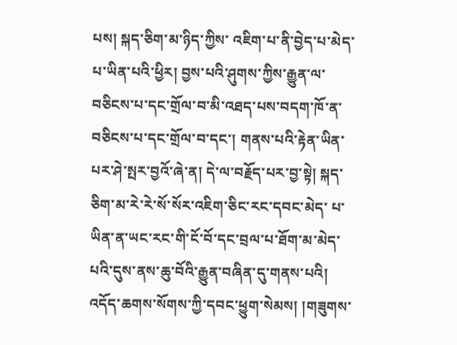པས། སྐད་ཅིག་མ་ཉིད་ཀྱིས་ འཇིག་པ་ནི་བྱེད་པ་མེད་པ་ཡིན་པའི་ཕྱིར། བྱས་པའི་ཤུགས་ཀྱིས་རྒྱུན་ལ་བཅིངས་པ་དང་གྲོལ་བ་མི་འཐད་པས་བདག་ཁོ་ན་བཅིངས་པ་དང་གྲོལ་བ་དང་། གནས་པའི་རྟེན་ཡིན་པར་ཤེ་སྤར་བྱའོ་ཞེ་ན། དེ་ལ་བརྗོད་པར་བྱ་སྟེ། སྐད་ཅིག་མ་རེ་རེ་སོ་སོར་འཇིག་ཅིང་རང་དབང་མེད་ པ་ཡིན་ན་ཡང་རང་གི་ངོ་བོ་དང་བྲལ་པ་ཐོག་མ་མེད་པའི་དུས་ནས་ཆུ་བོའི་རྒྱུན་བཞིན་དུ་གནས་པའི། འདོད་ཆགས་སོགས་ཀྱི་དབང་ཕྱུག་སེམས། །གཟུགས་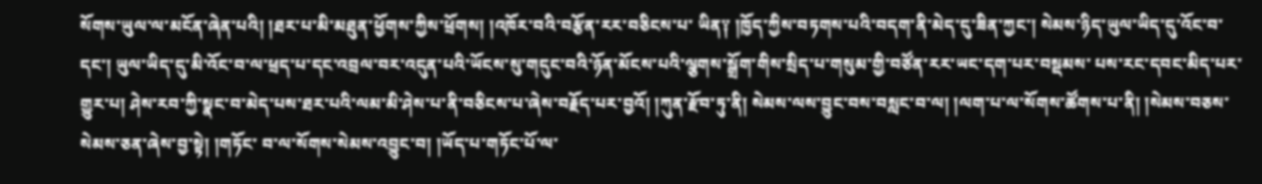སོགས་ཡུལ་ལ་མངོན་ཞེན་པའི། །ཐར་པ་མི་མཐུན་ཕྱོགས་ཀྱིས་ཕྲོགས། །འཁོར་བའི་བརྩོན་རར་བཅིངས་པ་ ཡིན༑ །ཁྱོད་ཀྱིས་བཏགས་པའི་བདག་ནི་མེད་དུ་ཟིན་ཀྱང་། སེམས་ཉིད་ཡུལ་ཡིད་དུ་འོང་བ་དང་། ཡུལ་ཡིད་དུ་མི་འོང་བ་ལ་ཕྲད་པ་དང་འབྲལ་བར་འདུན་པའི་ཡོངས་སུ་གདུང་བའི་ཉོན་མོངས་པའི་ལྕགས་སྒྲོག་གིས་སྲིད་པ་གསུམ་གྱི་བཙོན་རར་ཡང་དག་པར་བསྡམས་ པས་རང་དབང་མིད་པར་གྱུར་པ། ཤེས་རབ་ཀྱི་སྣང་བ་མེད་པས་ཐར་པའི་ལམ་མི་ཤེས་པ་ནི་བཅིངས་པ་ཞེས་བརྗོད་པར་བྱའོ། །ཀུན་རྫོབ་ཏུ་ནི། སེམས་ལས་བྱུང་བས་བསླང་བ་ལ། །ལག་པ་ལ་སོགས་ཚོགས་པ་ནི། །སེམས་བཅས་སེམས་ཅན་ཞེས་བྱ་སྟེ། །གཏོང་ བ་ལ་སོགས་སེམས་འབྱུང་བ། །ཡོད་པ་གཏོང་པོ་ལ་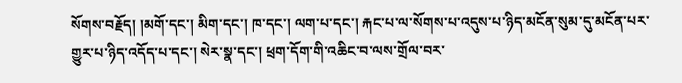སོགས་བརྗོད། །མགོ་དང་། མིག་དང་། ཁ་དང་། ལག་པ་དང་། རྐང་པ་ལ་སོགས་པ་འདུས་པ་ཉིད་མངོན་སུམ་དུ་མངོན་པར་གྱུར་པ་ཉིད་འདོད་པ་དང་། སེར་སྣ་དང་། ཕྲག་དོག་གི་འཆིང་བ་ལས་གྲོལ་བར་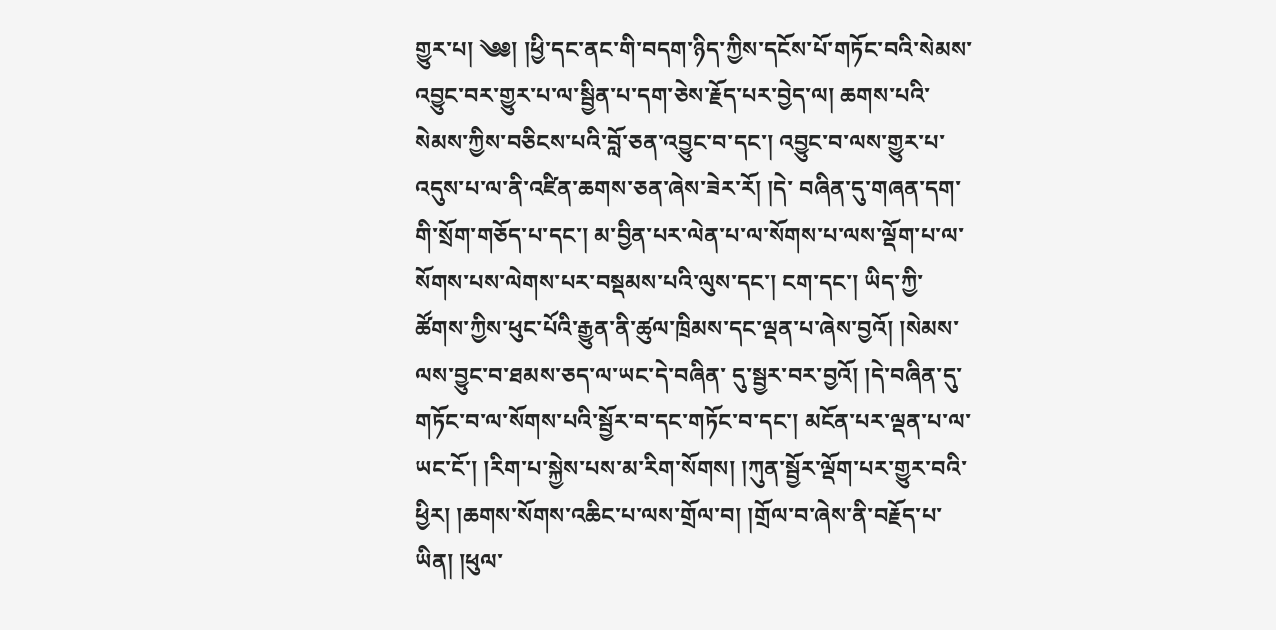གྱུར་པ། ༄༅། །ཕྱི་དང་ནང་གི་བདག་ཉིད་ཀྱིས་དངོས་པོ་གཏོང་བའི་སེམས་འབྱུང་བར་གྱུར་པ་ལ་སྦྱིན་པ་དག་ཅེས་རྗོད་པར་བྱེད་ལ། ཆགས་པའི་སེམས་ཀྱིས་བཅིངས་པའི་བློ་ཅན་འབྱུང་བ་དང་། འབྱུང་བ་ལས་གྱུར་པ་འདུས་པ་ལ་ནི་འཛིན་ཆགས་ཅན་ཞེས་ཟེར་རོ། །དེ་ བཞིན་དུ་གཞན་དག་གི་སྲོག་གཅོད་པ་དང་། མ་བྱིན་པར་ལེན་པ་ལ་སོགས་པ་ལས་ལྡོག་པ་ལ་སོགས་པས་ལེགས་པར་བསྡམས་པའི་ལུས་དང་། ངག་དང་། ཡིད་ཀྱི་ཚོགས་ཀྱིས་ཕུང་པོའི་རྒྱུན་ནི་ཚུལ་ཁྲིམས་དང་ལྡན་པ་ཞེས་བྱའོ། །སེམས་ལས་བྱུང་བ་ཐམས་ཅད་ལ་ཡང་དེ་བཞིན་ དུ་སྦྱར་བར་བྱའོ། །དེ་བཞིན་དུ་གཏོང་བ་ལ་སོགས་པའི་སྦྱོར་བ་དང་གཏོང་བ་དང་། མངོན་པར་ལྡན་པ་ལ་ཡང་ངོ་། །རིག་པ་སྐྱེས་པས་མ་རིག་སོགས། །ཀུན་སྦྱོར་ལྡོག་པར་གྱུར་བའི་ཕྱིར། །ཆགས་སོགས་འཆིང་པ་ལས་གྲོལ་བ། །གྲོལ་བ་ཞེས་ནི་བརྗོད་པ་ཡིན། །ཕུལ་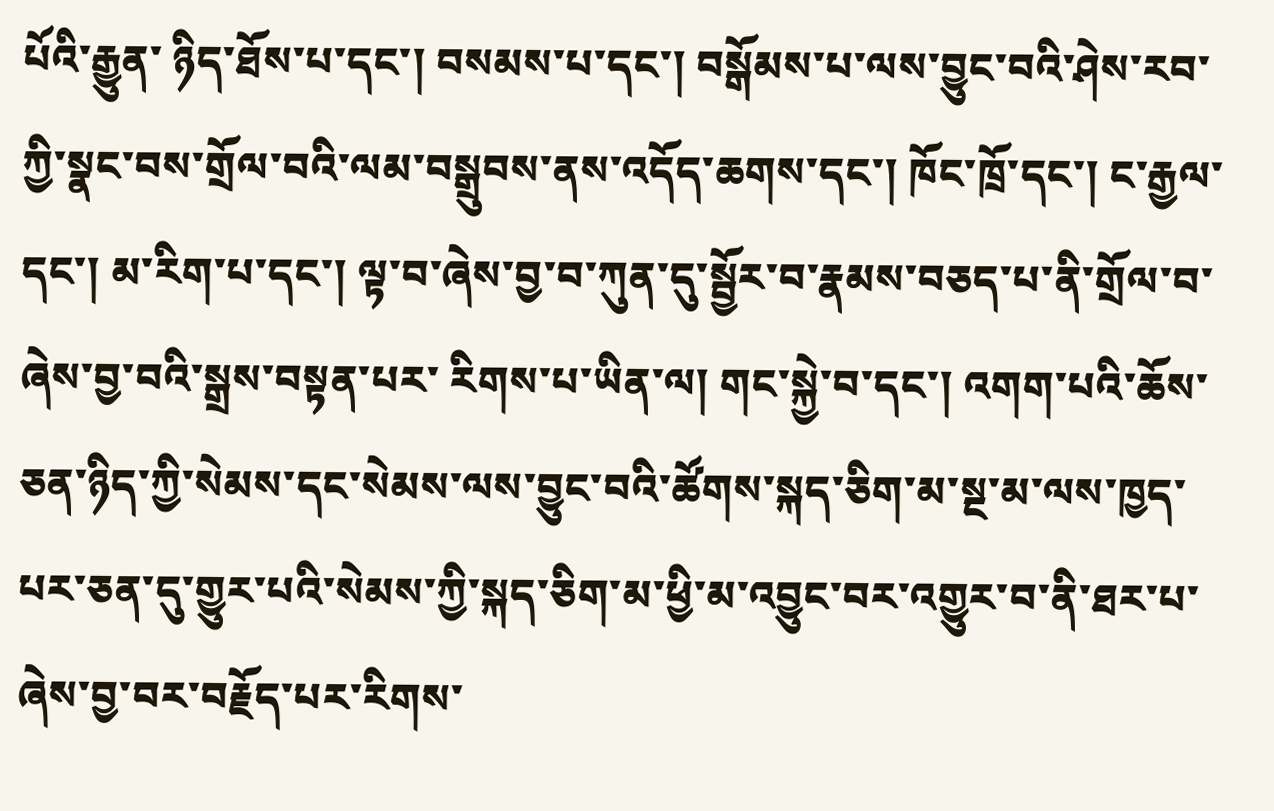པོའི་རྒྱུན་ ཉིད་ཐོས་པ་དང་། བསམས་པ་དང་། བསྒོམས་པ་ལས་བྱུང་བའི་ཤེས་རབ་ཀྱི་སྣང་བས་གྲོལ་བའི་ལམ་བསྒྲུབས་ནས་འདོད་ཆགས་དང་། ཁོང་ཁྲོ་དང་། ང་རྒྱལ་དང་། མ་རིག་པ་དང་། ལྟ་བ་ཞེས་བྱ་བ་ཀུན་དུ་སྦྱོར་བ་རྣམས་བཅད་པ་ནི་གྲོལ་བ་ཞེས་བྱ་བའི་སྒྲས་བསྟན་པར་ རིགས་པ་ཡིན་ལ། གང་སྐྱེ་བ་དང་། འགག་པའི་ཆོས་ཅན་ཉིད་ཀྱི་སེམས་དང་སེམས་ལས་བྱུང་བའི་ཚོགས་སྐད་ཅིག་མ་སྔ་མ་ལས་ཁྱད་པར་ཅན་དུ་གྱུར་པའི་སེམས་ཀྱི་སྐད་ཅིག་མ་ཕྱི་མ་འབྱུང་བར་འགྱུར་བ་ནི་ཐར་པ་ཞེས་བྱ་བར་བརྗོད་པར་རིགས་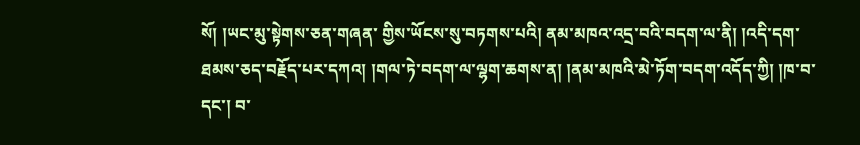སོ། །ཡང་མུ་སྟེགས་ཅན་གཞན་ གྱིས་ཡོངས་སུ་བཏགས་པའི། ནམ་མཁའ་འདྲ་བའི་བདག་ལ་ནི། །འདི་དག་ཐམས་ཅད་བརྗོད་པར་དཀའ། །གལ་ཏེ་བདག་ལ་ལྷག་ཆགས་ན། །ནམ་མཁའི་མེ་ཏོག་བདག་འདོད་ཀྱི། །ཁ་བ་དང་། བ་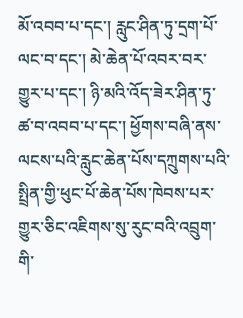མོ་འབབ་པ་དང་། རླུང་ཤིན་ཏུ་དྲག་པོ་ལང་བ་དང་། མེ་ཆེན་པོ་འབར་བར་ གྱུར་པ་དང་། ཉི་མའི་འོད་ཟེར་ཤིན་ཏུ་ཚ་བ་འབབ་པ་དང་། ཕྱོགས་བཞི་ནས་ལངས་པའི་རླུང་ཆེན་པོས་དཀྲུགས་པའི་སྤྲིན་གྱི་ཕུང་པོ་ཆེན་པོས་ཁེབས་པར་གྱུར་ཅིང་འཇིགས་སུ་རུང་བའི་འབྲུག་གི་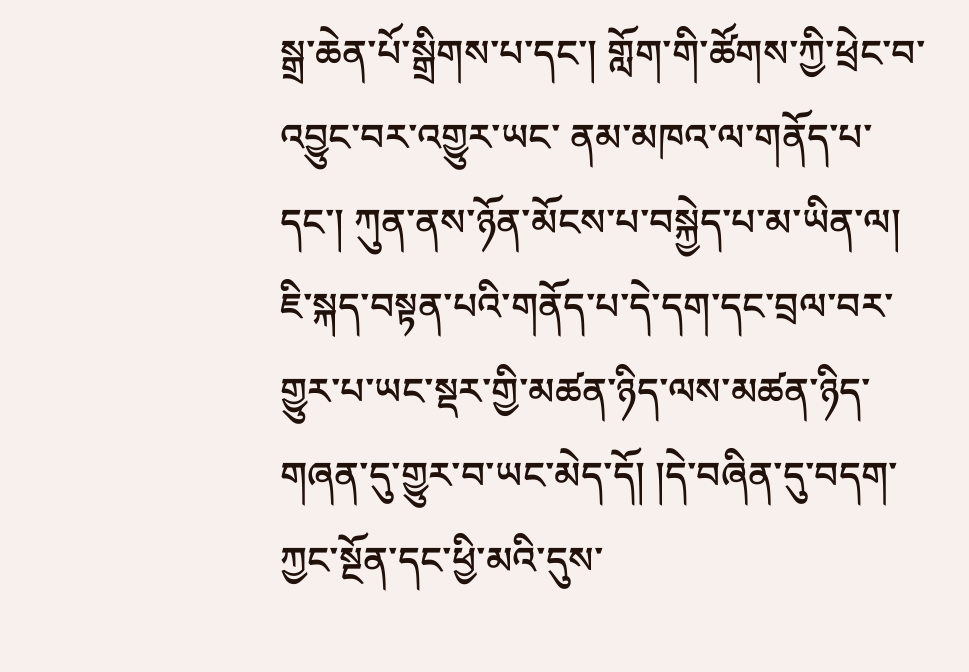སྒྲ་ཆེན་པོ་སྒྲིགས་པ་དང་། གློག་གི་ཚོགས་ཀྱི་ཕྲེང་བ་འབྱུང་བར་འགྱུར་ཡང་ ནམ་མཁའ་ལ་གནོད་པ་དང་། ཀུན་ནས་ཉོན་མོངས་པ་བསྐྱེད་པ་མ་ཡིན་ལ། ཇི་སྐད་བསྟན་པའི་གནོད་པ་དེ་དག་དང་བྲལ་བར་གྱུར་པ་ཡང་སྡར་གྱི་མཚན་ཉིད་ལས་མཚན་ཉིད་གཞན་དུ་གྱུར་བ་ཡང་མེད་དོ། །དེ་བཞིན་དུ་བདག་ཀྱང་སྔོན་དང་ཕྱི་མའི་དུས་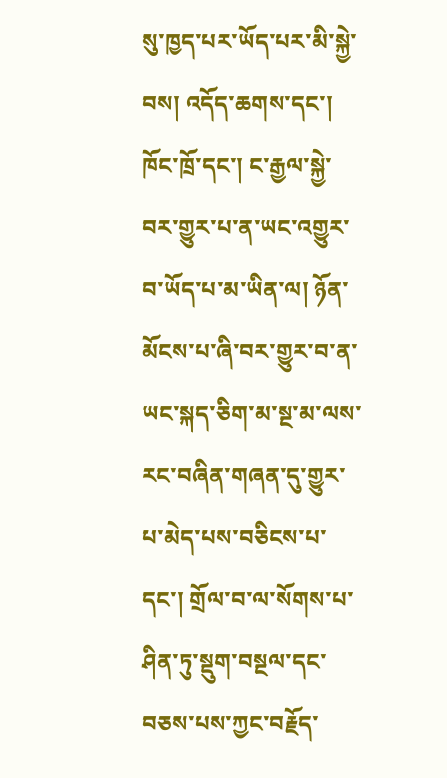སུ་ཁྱད་པར་ཡོད་པར་མི་སྐྱེ་བས། འདོད་ཆགས་དང་། ཁོང་ཁྲོ་དང་། ང་རྒྱལ་སྐྱེ་བར་གྱུར་པ་ན་ཡང་འགྱུར་བ་ཡོད་པ་མ་ཡིན་ལ། ཉོན་མོངས་པ་ཞི་བར་གྱུར་བ་ན་ཡང་སྐད་ཅིག་མ་སྔ་མ་ལས་རང་བཞིན་གཞན་དུ་གྱུར་པ་མེད་པས་བཅིངས་པ་དང་། གྲོལ་བ་ལ་སོགས་པ་ཤིན་ཏུ་སྡུག་བསྔལ་དང་བཅས་པས་ཀྱང་བརྗོད་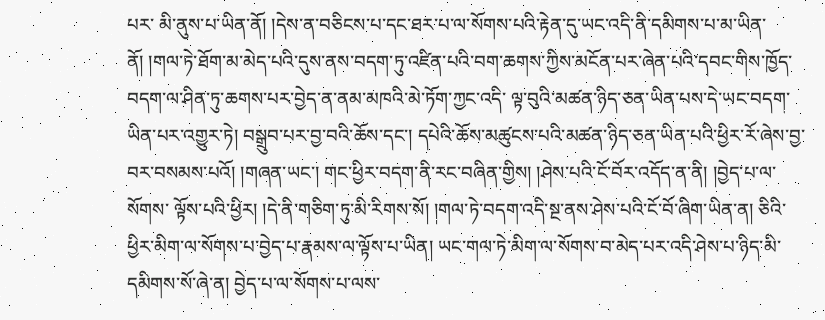པར་ མི་ནུས་པ་ཡིན་ནོ། །དེས་ན་བཅིངས་པ་དང་ཐར་པ་ལ་སོགས་པའི་རྟེན་དུ་ཡང་འདི་ནི་དམིགས་པ་མ་ཡིན་ནོ། །གལ་ཏེ་ཐོག་མ་མེད་པའི་དུས་ནས་བདག་ཏུ་འཛིན་པའི་བག་ཆགས་ཀྱིས་མངོན་པར་ཞེན་པའི་དབང་གིས་ཁྱོད་བདག་ལ་ཤིན་ཏུ་ཆགས་པར་བྱེད་ན་ནམ་མཁའི་མེ་ཏོག་ཀྱང་འདི་ ལྟ་བུའི་མཚན་ཉིད་ཅན་ཡིན་པས་དེ་ཡང་བདག་ཡིན་པར་འགྱུར་ཏེ། བསྒྲུབ་པར་བྱ་བའི་ཆོས་དང་། དཔེའི་ཆོས་མཚུངས་པའི་མཚན་ཉིད་ཅན་ཡིན་པའི་ཕྱིར་རོ་ཞེས་བྱ་བར་བསམས་པའོ། །གཞན་ཡང་། གང་ཕྱིར་བདག་ནི་རང་བཞིན་གྱིས། །ཤེས་པའི་ངོ་བོར་འདོད་ན་ནི། །བྱེད་པ་ལ་སོགས་ ལྟོས་པའི་ཕྱིར། །དེ་ནི་གཅིག་ཏུ་མི་རིགས་སོ། །གལ་ཏེ་བདག་འདི་སྔ་ནས་ཤེས་པའི་ངོ་བོ་ཞིག་ཡིན་ན། ཅིའི་ཕྱིར་མིག་ལ་སོགས་པ་བྱེད་པ་རྣམས་ལ་ལྟོས་པ་ཡིན། ཡང་གལ་ཏེ་མིག་ལ་སོགས་བ་མེད་པར་འདི་ཤེས་པ་ཉིད་མི་དམིགས་སོ་ཞེ་ན། བྱེད་པ་ལ་སོགས་པ་ལས་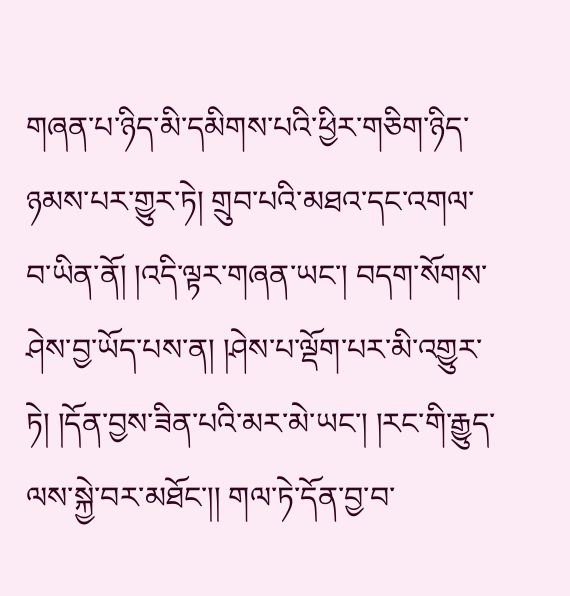གཞན་པ་ཉིད་མི་དམིགས་པའི་ཕྱིར་གཅིག་ཉིད་ཉམས་པར་གྱུར་ཏེ། གྲུབ་པའི་མཐའ་དང་འགལ་བ་ཡིན་ནོ། །འདི་ལྟར་གཞན་ཡང་། བདག་སོགས་ཤེས་བྱ་ཡོད་པས་ན། །ཤེས་པ་ལྡོག་པར་མི་འགྱུར་ཏེ། །དོན་བྱས་ཟིན་པའི་མར་མེ་ཡང་། །རང་གི་རྒྱུད་ལས་སྐྱེ་བར་མཐོང་།། གལ་ཏེ་དོན་བྱ་བ་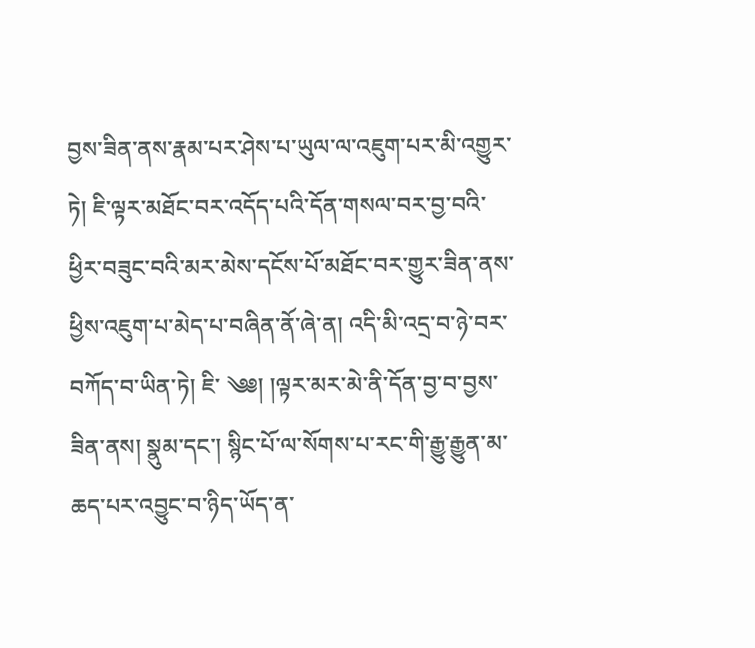བྱས་ཟིན་ནས་རྣམ་པར་ཤེས་པ་ཡུལ་ལ་འཇུག་པར་མི་འགྱུར་ཏེ། ཇི་ལྟར་མཐོང་བར་འདོད་པའི་དོན་གསལ་བར་བྱ་བའི་ཕྱིར་བཟུང་བའི་མར་མེས་དངོས་པོ་མཐོང་བར་གྱུར་ཟིན་ནས་ཕྱིས་འཇུག་པ་མེད་པ་བཞིན་ནོ་ཞེ་ན། འདི་མི་འདྲ་བ་ཉེ་བར་བཀོད་བ་ཡིན་ཏེ། ཇི་ ༄༅། །ལྟར་མར་མེ་ནི་དོན་བྱ་བ་བྱས་ཟིན་ནས། སྣུམ་དང་། སྙིང་པོ་ལ་སོགས་པ་རང་གི་རྒྱུ་རྒྱུན་མ་ཆད་པར་འབྱུང་བ་ཉིད་ཡོད་ན་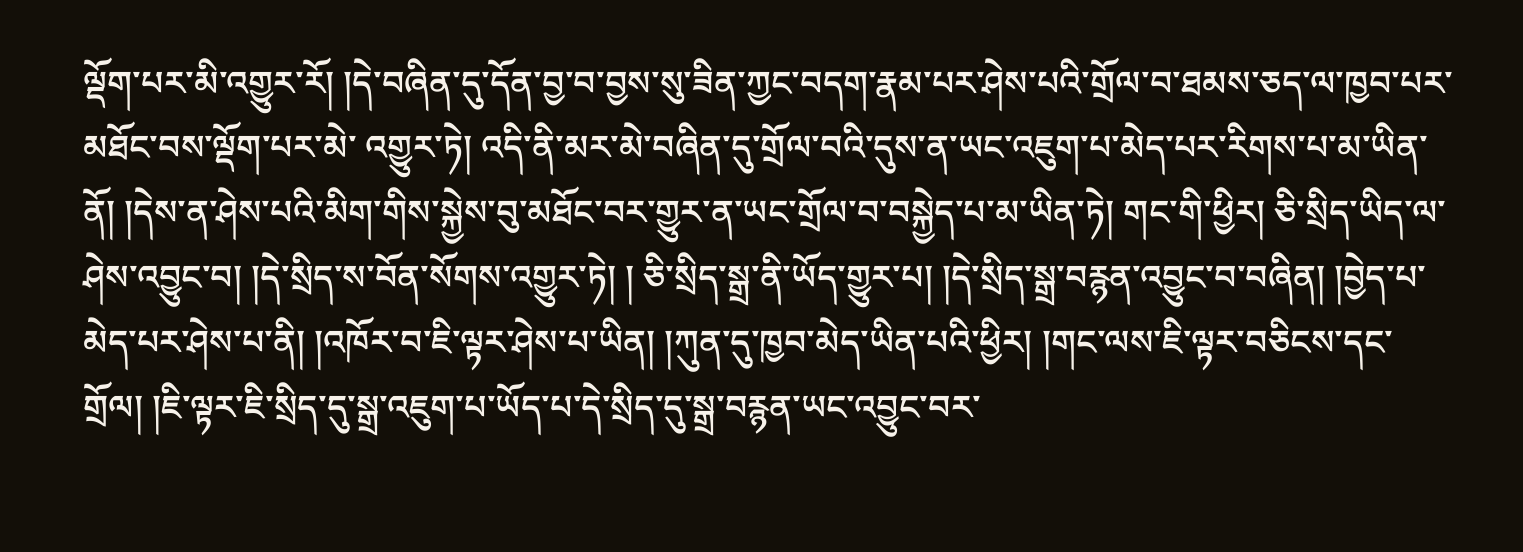ལྡོག་པར་མི་འགྱུར་རོ། །དེ་བཞིན་དུ་དོན་བྱ་བ་བྱས་སུ་ཟིན་ཀྱང་བདག་རྣམ་པར་ཤེས་པའི་གྲོལ་བ་ཐམས་ཅད་ལ་ཁྱབ་པར་མཐོང་བས་ལྡོག་པར་མེ་ འགྱུར་ཏེ། འདི་ནི་མར་མེ་བཞིན་དུ་གྲོལ་བའི་དུས་ན་ཡང་འཇུག་པ་མེད་པར་རིགས་པ་མ་ཡིན་ནོ། །དེས་ན་ཤེས་པའི་མིག་གིས་སྐྱེས་བུ་མཐོང་བར་གྱུར་ན་ཡང་གྲོལ་བ་བསྐྱེད་པ་མ་ཡིན་ཏེ། གང་གི་ཕྱིར། ཅི་སྲིད་ཡིད་ལ་ཤེས་འབྱུང་བ། །དེ་སྲིད་ས་བོན་སོགས་འགྱུར་ཏེ། ། ཅི་སྲིད་སྒྲ་ནི་ཡོད་གྱུར་པ། །དེ་སྲིད་སྒྲ་བརྙན་འབྱུང་བ་བཞིན། །བྱེད་པ་མེད་པར་ཤེས་པ་ནི། །འཁོར་བ་ཇི་ལྟར་ཤེས་པ་ཡིན། །ཀུན་དུ་ཁྱབ་མེད་ཡིན་པའི་ཕྱིར། །གང་ལས་ཇི་ལྟར་བཅིངས་དང་གྲོལ། །ཇི་ལྟར་ཇི་སྲིད་དུ་སྒྲ་འཇུག་པ་ཡོད་པ་དེ་སྲིད་དུ་སྒྲ་བརྙན་ཡང་འབྱུང་བར་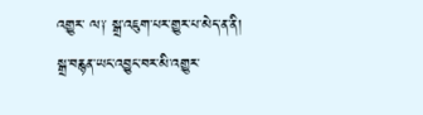འགྱུར་ ལ༑ སྒྲ་འཇུག་པར་གྱུར་པ་མེད་ན་ནི། སྒྲ་བརྙན་ཡང་འབྱུང་བར་མི་འགྱུར་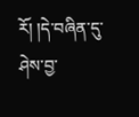རོ། །དེ་བཞིན་དུ་ཤེས་བྱ་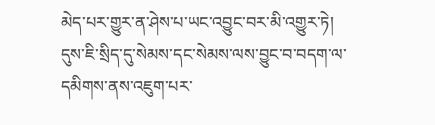མེད་པར་གྱུར་ན་ཤེས་པ་ཡང་འབྱུང་བར་མི་འགྱུར་ཏེ། དུས་ཇི་སྲིད་དུ་སེམས་དང་སེམས་ལས་བྱུང་བ་བདག་ལ་དམིགས་ནས་འཇུག་པར་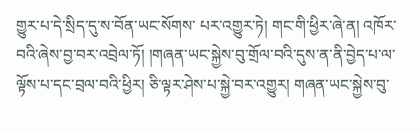གྱུར་པ་དེ་སྲིད་དུ་ས་བོན་ཡང་སོགས་ པར་འགྱུར་ཏེ། གང་གི་ཕྱིར་ཞེ་ན། འཁོར་བའི་ཞེས་བྱ་བར་འབྲེལ་ཏོ། །གཞན་ཡང་སྐྱེས་བུ་གྲོལ་བའི་དུས་ན་ནི་བྱེད་པ་ལ་ལྟོས་པ་དང་བྲལ་བའི་ཕྱིར། ཅི་ལྟར་ཤེས་པ་སྐྱེ་བར་འགྱུར། གཞན་ཡང་སྐྱེས་བུ་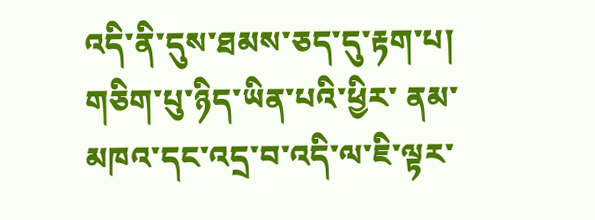འདི་ནི་དུས་ཐམས་ཅད་དུ་རྟག་པ། གཅིག་པུ་ཉིད་ཡིན་པའི་ཕྱིར་ ནམ་མཁའ་དང་འདྲ་བ་འདི་ལ་ཇི་ལྟར་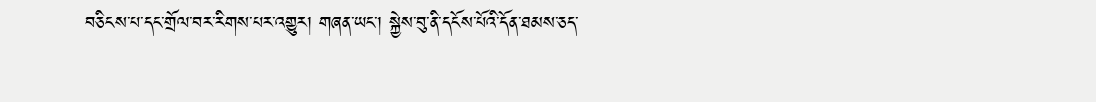བཅིངས་པ་དང་གྲོལ་བར་རིགས་པར་འགྱུར། གཞན་ཡང་། སྐྱེས་བུ་ནི་དངོས་པོའི་དོན་ཐམས་ཅད་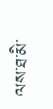ལས་ཐ་མི་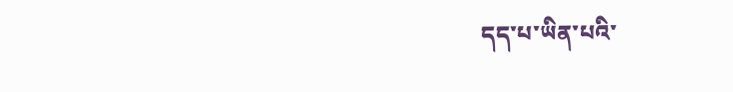དད་པ་ཡིན་པའི་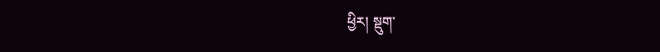ཕྱིར། སྡུག་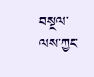བསྔལ་ལས་ཀྱང་